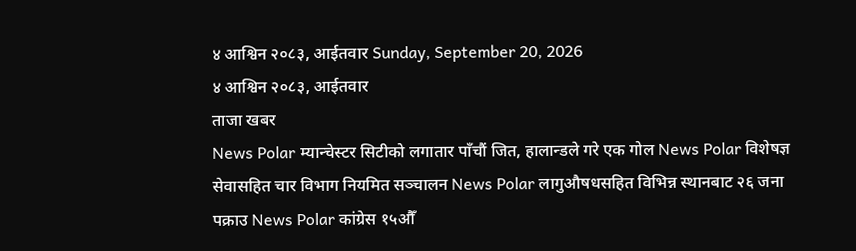४ आश्विन २०८३, आईतवार Sunday, September 20, 2026
४ आश्विन २०८३, आईतवार
ताजा खबर
News Polar म्यान्चेस्टर सिटीको लगातार पाँचौं जित, हालान्डले गरे एक गोल News Polar विशेषज्ञ सेवासहित चार विभाग नियमित सञ्चालन News Polar लागुऔषधसहित विभिन्न स्थानबाट २६ जना पक्राउ News Polar कांग्रेस १५औँ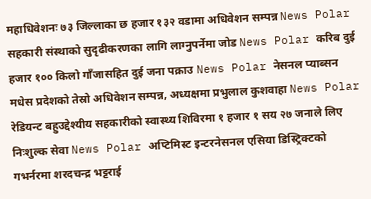महाधिवेशनः ७३ जिल्लाका छ हजार १३२ वडामा अधिवेशन सम्पन्न News Polar सहकारी संस्थाको सुदृढीकरणका लागि लाग्नुपर्नेमा जोड News Polar करिब दुई हजार १०० किलो गाँजासहित दुई जना पक्राउ News Polar नेसनल प्याब्सन मधेस प्रदेशको तेस्रो अधिवेशन सम्पन्न, अध्यक्षमा प्रभुलाल कुशवाहा News Polar रेडियन्ट बहुउद्देश्यीय सहकारीको स्वास्थ्य शिविरमा १ हजार १ सय २७ जनाले लिए निःशुल्क सेवा News Polar अप्टिमिस्ट इन्टरनेसनल एसिया डिस्ट्रिक्टको गभर्नरमा शरदचन्द्र भट्टराई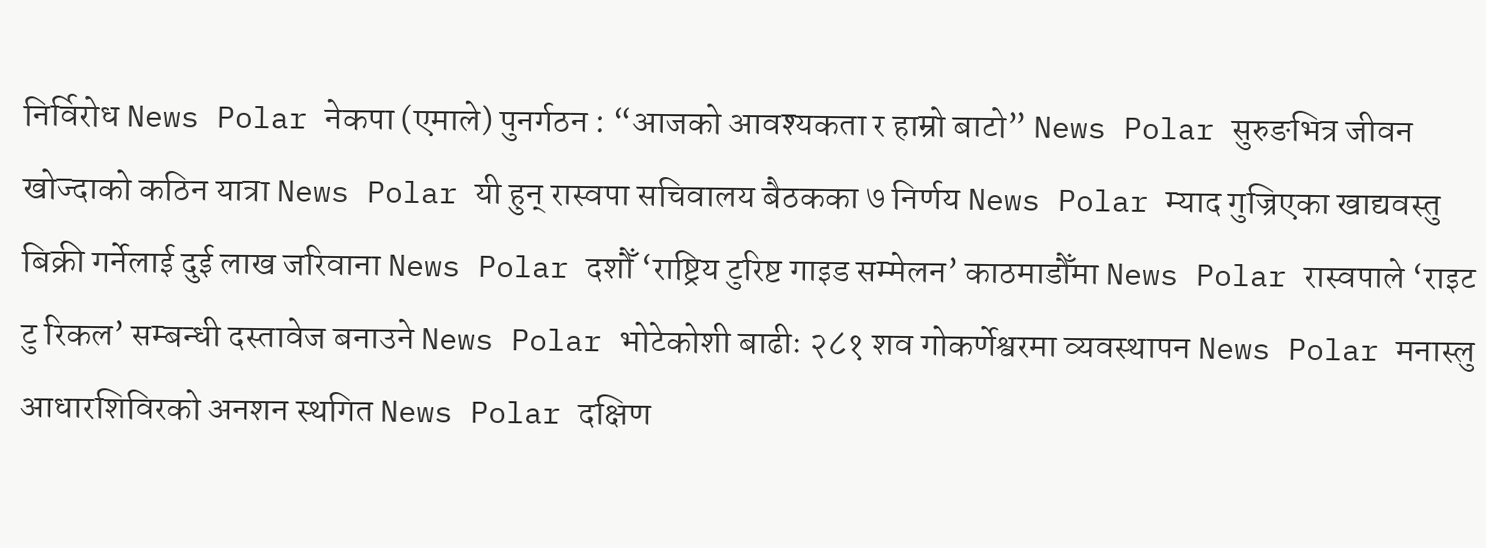निर्विरोध News Polar नेकपा (एमाले) पुनर्गठन : “आजको आवश्यकता र हाम्रो बाटो” News Polar सुरुङभित्र जीवन खोज्दाको कठिन यात्रा News Polar यी हुन् रास्वपा सचिवालय बैठकका ७ निर्णय News Polar म्याद गुज्रिएका खाद्यवस्तु बिक्री गर्नेलाई दुई लाख जरिवाना News Polar दशौँ ‘राष्ट्रिय टुरिष्ट गाइड सम्मेलन’ काठमाडौँमा News Polar रास्वपाले ‘राइट टु रिकल’ सम्बन्धी दस्तावेज बनाउने News Polar भोटेकोशी बाढीः २८१ शव गोकर्णेश्वरमा व्यवस्थापन News Polar मनास्लु आधारशिविरको अनशन स्थगित News Polar दक्षिण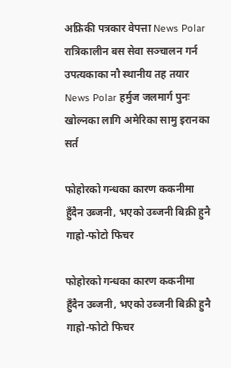अफ्रिकी पत्रकार वेपत्ता News Polar रात्रिकालीन बस सेवा सञ्चालन गर्न उपत्यकाका नौ स्थानीय तह तयार News Polar हर्मुज जलमार्ग पुनः खोल्नका लागि अमेरिका सामु इरानका सर्त

फोहोरको गन्धका कारण ककनीमा हुँदैन उब्जनी, भएको उब्जनी बिक्री हुनै गाह्रो-फोटो फिचर

फोहोरको गन्धका कारण ककनीमा हुँदैन उब्जनी, भएको उब्जनी बिक्री हुनै गाह्रो-फोटो फिचर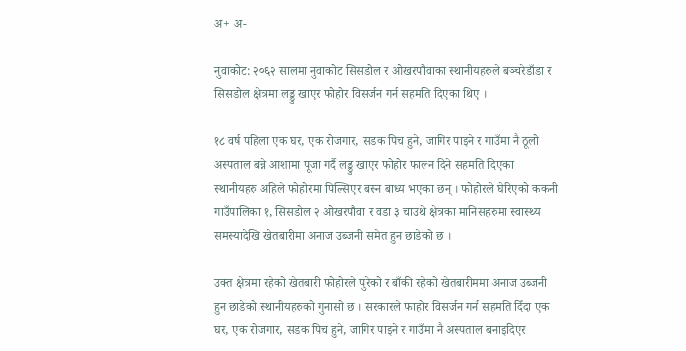अ+ अ-

नुवाकोट: २०६२ सालमा नुवाकोट सिसडोल र ओखरपौवाका स्थानीयहरुले बञ्चरेडाँडा र सिसडोल क्षेत्रमा लड्डु खाएर फोहोर विसर्जन गर्न सहमति दिएका थिए ।

१८ वर्ष पहिला एक घर, एक रोजगार, सडक पिच हुने, जागिर पाइने र गाउँमा नै ठूलो अस्पताल बन्ने आशामा पूजा गर्दै लड्डु खाएर फोहोर फाल्न दिने सहमति दिएका स्थानीयहरु अहिले फोहोरमा पिल्सिएर बस्न बाध्य भएका छन् । फोहोरले घेरिएको ककनी गाउँपालिका १, सिसडोल २ ओखरपौवा र वडा ३ चाउथे क्षेत्रका मानिसहरुमा स्वास्थ्य समस्यादेखि खेतबारीमा अनाज उब्जनी समेत हुन छाडेको छ ।

उक्त क्षेत्रमा रहेको खेतबारी फोहोरले पुरेको र बाँकी रहेको खेतबारीममा अनाज उब्जनी हुन छाडेको स्थानीयहरुको गुनासो छ । सरकारले फाहोर विसर्जन गर्न सहमति दिँदा एक घर, एक रोजगार, सडक पिच हुने, जागिर पाइने र गाउँमा नै अस्पताल बनाइदिएर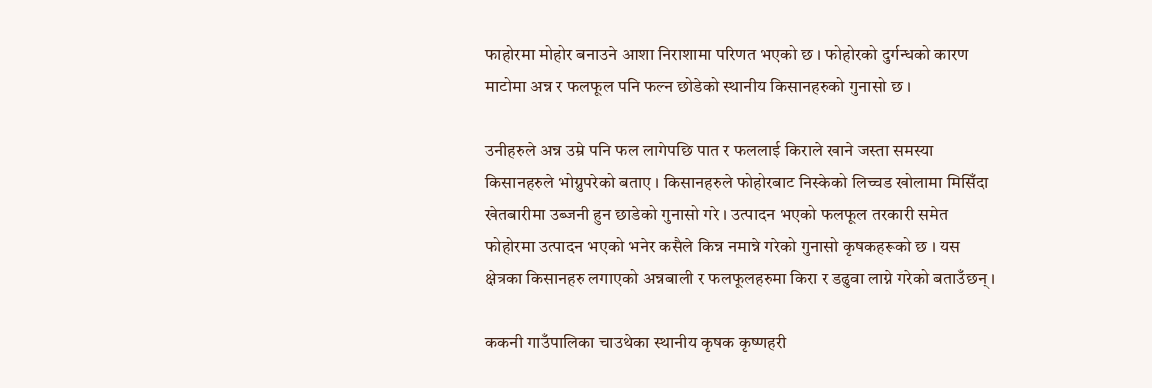फाहोरमा मोहोर बनाउने आशा निराशामा परिणत भएको छ । फोहोरको दुर्गन्धको कारण माटोमा अन्न र फलफूल पनि फल्न छोडेको स्थानीय किसानहरुको गुनासो छ ।

उनीहरुले अन्न उम्रे पनि फल लागेपछि पात र फललाई किराले खाने जस्ता समस्या किसानहरुले भोग्नुपरेको बताए । किसानहरुले फोहोरबाट निस्केको लिच्चड खोलामा मिसिँदा खेतबारीमा उब्जनी हुन छाडेको गुनासो गरे । उत्पादन भएको फलफूल तरकारी समेत फोहोरमा उत्पादन भएको भनेर कसैले किन्न नमान्ने गरेको गुनासो कृषकहरूको छ । यस क्षेत्रका किसानहरु लगाएको अन्नबाली र फलफूलहरुमा किरा र डढुवा लाग्ने गरेको बताउँछन् ।

ककनी गाउँपालिका चाउथेका स्थानीय कृषक कृष्णहरी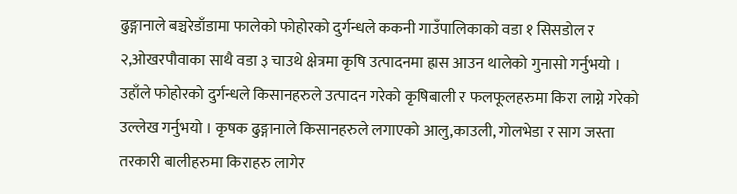ढुङ्गानाले बञ्चरेडाँडामा फालेको फोहोरको दुर्गन्धले ककनी गाउँपालिकाको वडा १ सिसडोल र २,ओखरपौवाका साथै वडा ३ चाउथे क्षेत्रमा कृषि उत्पादनमा ह्रास आउन थालेको गुनासो गर्नुभयो । उहाँले फोहोरको दुर्गन्धले किसानहरुले उत्पादन गरेको कृषिबाली र फलफूलहरुमा किरा लाग्ने गरेको उल्लेख गर्नुभयो । कृषक ढुङ्गानाले किसानहरुले लगाएको आलु,काउली, गोलभेडा र साग जस्ता तरकारी बालीहरुमा किराहरु लागेर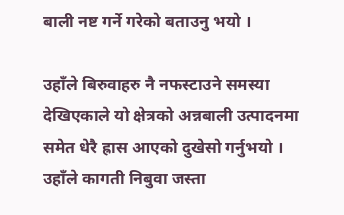बाली नष्ट गर्ने गरेको बताउनु भयो ।

उहाँले बिरुवाहरु नै नफस्टाउने समस्या देखिएकाले यो क्षेत्रको अन्नबाली उत्पादनमा समेत धेरै ह्रास आएको दुखेसो गर्नुभयो । उहाँले कागती निबुवा जस्ता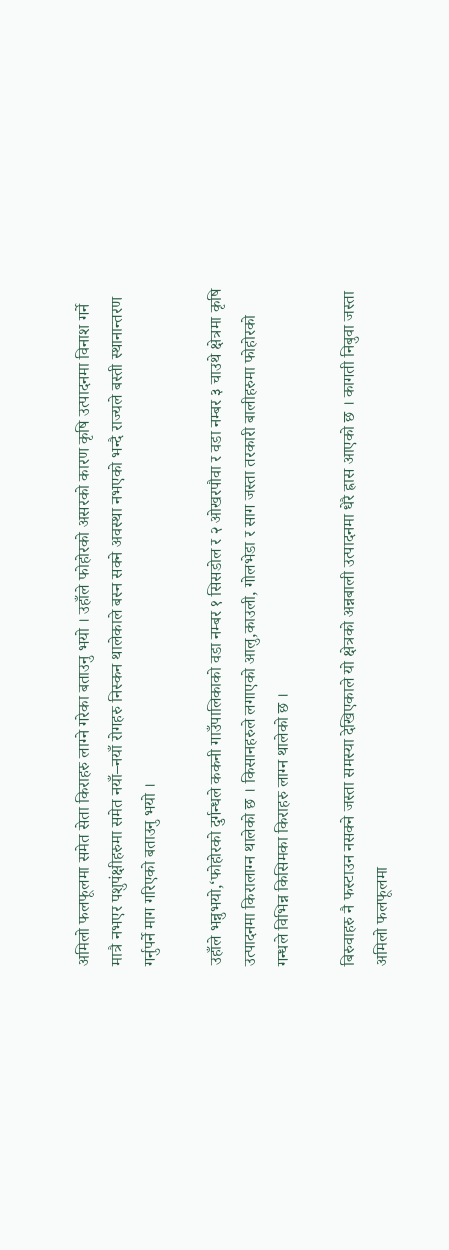अमिलो फलफूलमा समेत सेता किराहरु लाग्ने गरेका बताउनु भयो । उहाँले फोहोरको असरको कारण कृषि उत्पादनमा विनाश गर्ने मात्रै नभएर पशुपंक्षीहरुमा समेत नयाँ–नयाँ रोगहरु निस्कन थालेकाले बस्न सक्ने अवस्था नभएको भन्दै राज्यले बस्ती स्थानान्तरण गर्नुपर्ने माग गरिएको बताउनु भयो ।

उहाँले भन्नुभयो,‘फोहोरको दुर्गन्धले ककनी गाउँपालिकाको वडा नम्बर १ सिसडोल र २ ओखरपौवा र वडा नम्बर ३ चाउथे क्षेत्रमा कृषि उत्पादनमा किरालाग्न थालेको छ । किसानहरुले लगाएको आलु,काउली, गोलभेडा र साग जस्ता तरकारी बालीहरुमा फोहोरको गन्धले विभिन्न किसिमका किराहरु लाग्न थालेको छ ।

बिरुवाहरु नै फस्टाउन नसक्ने जस्ता समस्या देखिएकाले यो क्षेत्रको अन्नबाली उत्पादनमा धेरै ह्रास आएको छ । कागती निबुवा जस्ता अमिलो फलफूलमा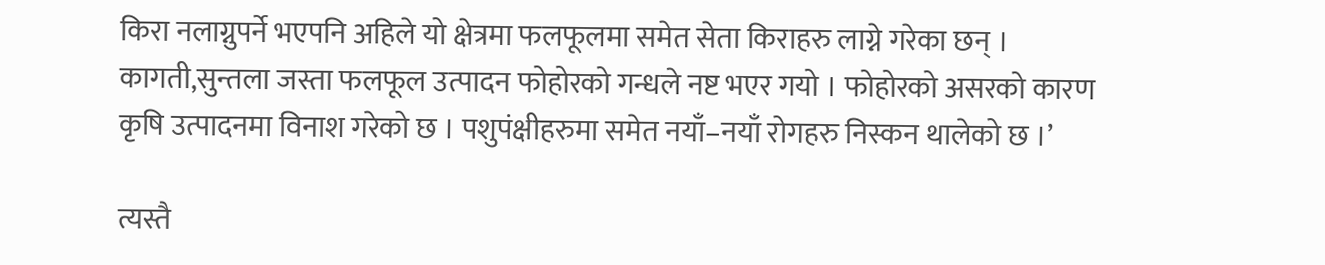किरा नलाग्नुपर्ने भएपनि अहिले यो क्षेत्रमा फलफूलमा समेत सेता किराहरु लाग्ने गरेका छन् । कागती,सुन्तला जस्ता फलफूल उत्पादन फोहोरको गन्धले नष्ट भएर गयो । फोहोरको असरको कारण कृषि उत्पादनमा विनाश गरेको छ । पशुपंक्षीहरुमा समेत नयाँ–नयाँ रोगहरु निस्कन थालेको छ ।’

त्यस्तै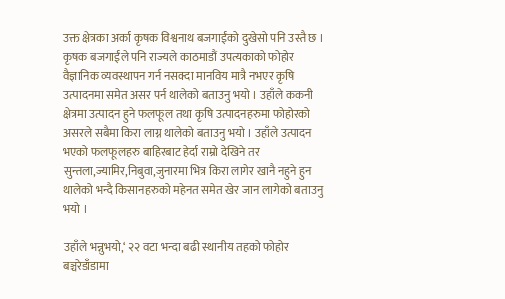उक्त क्षेत्रका अर्का कृषक विश्वनाथ बजगाईंको दुखेसो पनि उस्तै छ । कृषक बजगाईंले पनि राज्यले काठमाडौं उपत्यकाको फोहोर वैज्ञानिक व्यवस्थापन गर्न नसक्दा मानविय मात्रै नभएर कृषि उत्पादनमा समेत असर पर्न थालेको बताउनु भयो । उहाँले ककनी क्षेत्रमा उत्पादन हुने फलफूल तथा कृषि उत्पादनहरुमा फोहोरको असरले सबैमा किरा लाग्न थालेको बताउनु भयो । उहाँले उत्पादन भएको फलफूलहरु बाहिरबाट हेर्दा राम्रो देखिने तर सुन्तला,ज्यामिर,निबुवा,जुनारमा भित्र किरा लागेर खानै नहुने हुन थालेको भन्दै किसानहरुको महेनत समेत खेर जान लागेको बताउनु भयो ।

उहाँले भन्नुभयो,‘ २२ वटा भन्दा बढी स्थानीय तहको फोहोर बञ्चरेडाँडामा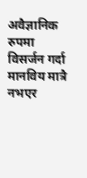अवैज्ञानिक रुपमा विसर्जन गर्दा मानविय मात्रै नभएर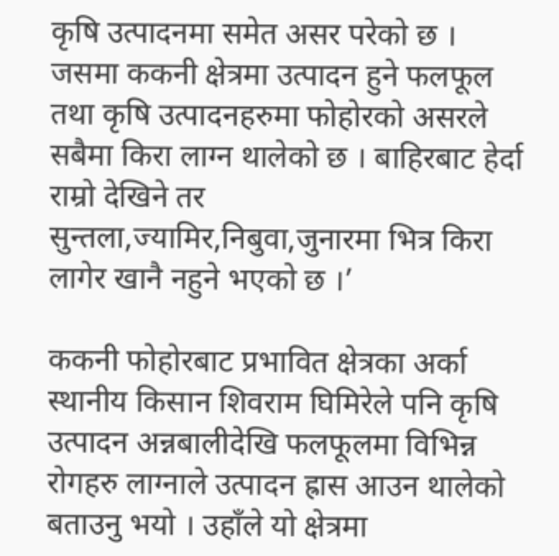कृषि उत्पादनमा समेत असर परेको छ । जसमा ककनी क्षेत्रमा उत्पादन हुने फलफूल तथा कृषि उत्पादनहरुमा फोहोरको असरले सबैमा किरा लाग्न थालेको छ । बाहिरबाट हेर्दा राम्रो देखिने तर सुन्तला,ज्यामिर,निबुवा,जुनारमा भित्र किरा लागेर खानै नहुने भएको छ ।’

ककनी फोहोरबाट प्रभावित क्षेत्रका अर्का स्थानीय किसान शिवराम घिमिरेले पनि कृषि उत्पादन अन्नबालीदेखि फलफूलमा विभिन्न रोगहरु लाग्नाले उत्पादन ह्रास आउन थालेको बताउनु भयो । उहाँले यो क्षेत्रमा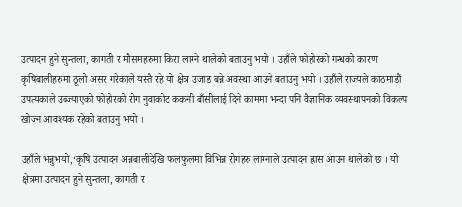उत्पादन हुने सुन्तला, कागती र मौसमहरुमा किरा लाग्ने थालेको बताउनु भयो । उहाँले फोहोरको गन्धको कारण कृषिबालीहरुमा ठूलो असर गरेकाले यस्तै रहे यो क्षेत्र उजाड बन्ने अवस्था आउने बताउनु भयो । उहाँले राज्यले काठमाडौं उपत्यकाले उब्ज्याएको फोहोरको रोग नुवाकोट ककनी बाँसीलाई दिने काममा भन्दा पनि वैज्ञानिक व्यवस्थापनको विकल्प खोज्न आवश्यक रहेको बताउनु भयो ।

उहाँले भन्नुभयो,‘कृषि उत्पादन अन्नबालीदेखि फलफुलमा विभिन्न रोगहरु लाग्नाले उत्पादन ह्रास आउन थालेको छ । यो क्षेत्रमा उत्पादन हुने सुन्तला, कागती र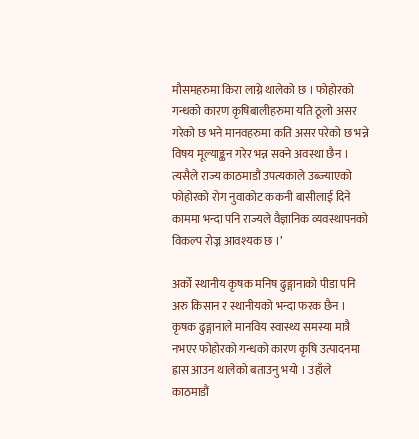मौसमहरुमा किरा लाग्ने थालेको छ । फोहोरको गन्धको कारण कृषिबालीहरुमा यति ठूलो असर गरेको छ भने मानवहरुमा कति असर परेको छ भन्ने विषय मूल्याङ्कन गरेर भन्न सक्ने अवस्था छैन । त्यसैले राज्य काठमाडौं उपत्यकाले उब्ज्याएको फोहोरको रोग नुवाकोट ककनी बासीलाई दिने काममा भन्दा पनि राज्यले वैज्ञानिक व्यवस्थापनको विकल्प रोज्न आवश्यक छ ।’

अर्को स्थानीय कृषक मनिष ढुङ्गानाको पीडा पनि अरु किसान र स्थानीयको भन्दा फरक छैन । कृषक ढुङ्गानाले मानविय स्वास्थ्य समस्या मात्रै नभएर फोहोरको गन्धको कारण कृषि उत्पादनमा ह्रास आउन थालेको बताउनु भयो । उहाँले काठमाडौं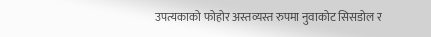उपत्यकाको फोहोर अस्तव्यस्त रुपमा नुवाकोट सिसडोल र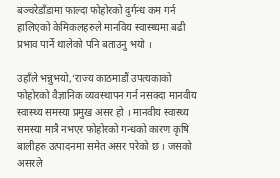बञ्चरेडाँडामा फाल्दा फोहोरको दुर्गन्ध कम गर्न हालिएको केमिकलहरुले मानविय स्वास्थ्यमा बढी प्रभाव पार्ने थालेको पनि बताउनु भयो ।

उहाँले भन्नुभयो,‘राज्य काठमाडौं उपत्यकाको फोहोरको वैज्ञानिक व्यवस्थापन गर्न नसक्दा मानवीय स्वास्थ्य समस्या प्रमुख असर हो । मानवीय स्वास्थ्य समस्या मात्रै नभएर फोहोरको गन्धको कारण कृषि बालीहरु उत्पादनमा समेत असर परेको छ । जसको असरले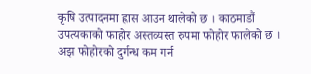कृषि उत्पादनमा ह्रास आउन थालेको छ । काठमाडौं उपत्यकाको फाहोर अस्तव्यस्त रुपमा फोहोर फालेको छ । अझ फोहोरको दुर्गन्ध कम गर्न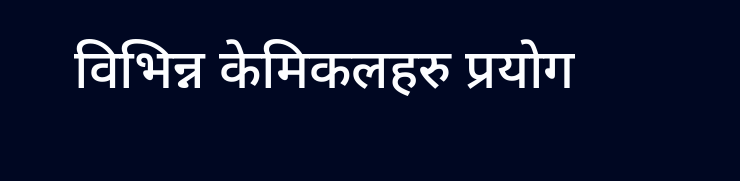विभिन्न केमिकलहरु प्रयोग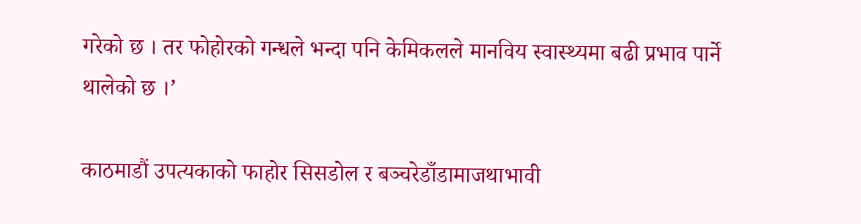गरेको छ । तर फोहोरको गन्धले भन्दा पनि केमिकलले मानविय स्वास्थ्यमा बढी प्रभाव पार्ने थालेको छ ।’

काठमाडौं उपत्यकाको फाहोर सिसडोल र बञ्चरेडाँडामाजथाभावी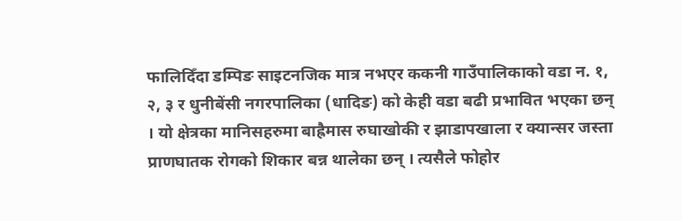फालिदिँदा डम्पिङ साइटनजिक मात्र नभएर ककनी गाउँपालिकाको वडा न. १, २, ३ र धुनीबेंसी नगरपालिका (धादिङ) को केही वडा बढी प्रभावित भएका छन् । यो क्षेत्रका मानिसहरुमा बाह्रैमास रुघाखोकी र झाडापखाला र क्यान्सर जस्ता प्राणघातक रोगको शिकार बन्न थालेका छन् । त्यसैले फोहोर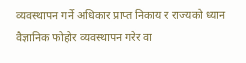व्यवस्थापन गर्ने अधिकार प्राप्त निकाय र राज्यको ध्यान वैज्ञानिक फोहोर व्यवस्थापन गरेर वा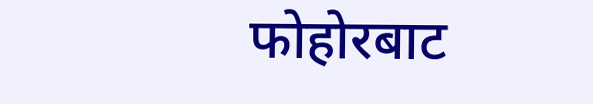फोहोरबाट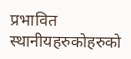प्रभावित स्थानीयहरुकोहरुको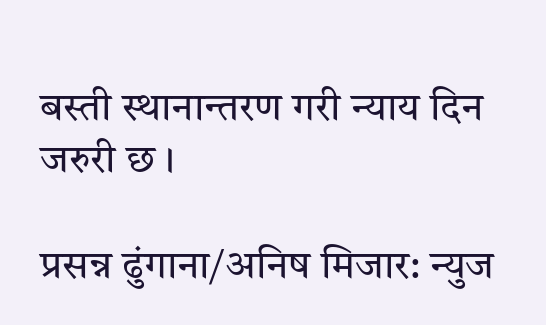बस्ती स्थानान्तरण गरी न्याय दिन जरुरी छ ।

प्रसन्न ढुंगाना/अनिष मिजार: न्युज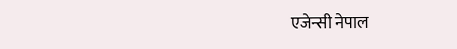एजेन्सी नेपाल